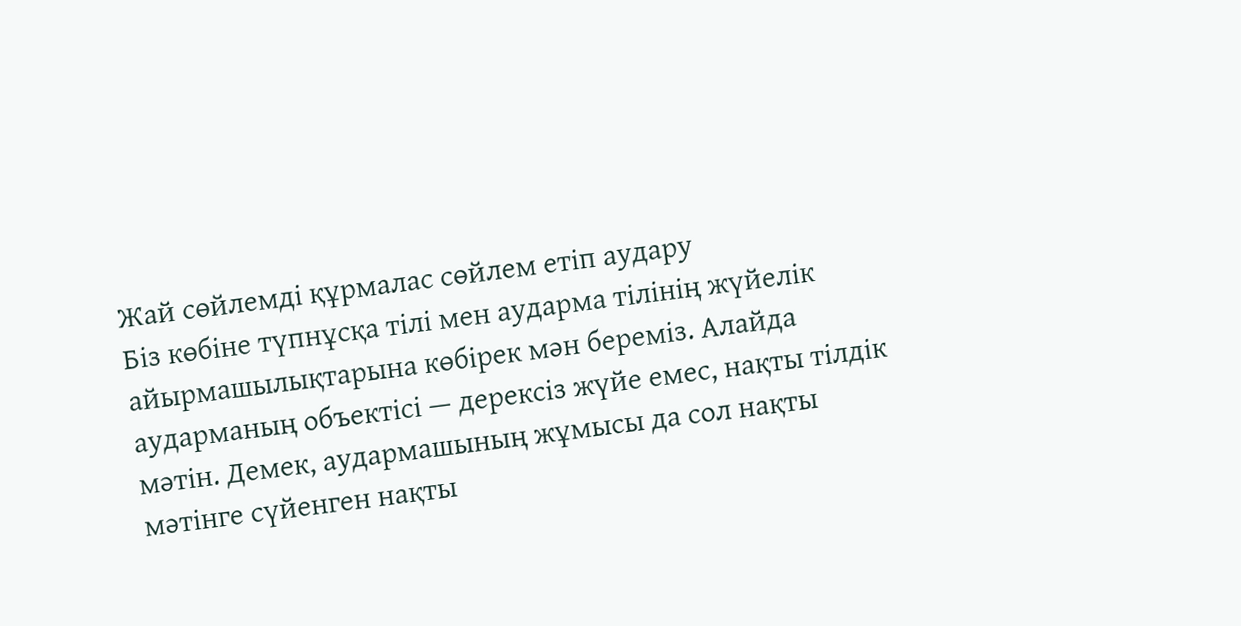Жай сөйлемді құрмалас сөйлем етіп аудару
Біз көбіне түпнұсқа тілі мен аударма тілінің жүйелік айырмашылықтарына көбірек мән береміз. Алайда аударманың объектісі — дерексіз жүйе емес, нақты тілдік мәтін. Демек, аудармашының жұмысы да сол нақты мәтінге сүйенген нақты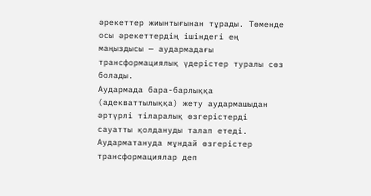әрекеттер жиынтығынан тұрады. Төменде осы әрекеттердің ішіндегі ең маңыздысы — аудармадағы трансформациялық үдерістер туралы сөз болады.
Аудармада бара-барлыққа (адекваттылыққа) жету аудармашыдан әртүрлі тіларалық өзгерістерді сауатты қолдануды талап етеді. Аударматануда мұндай өзгерістер трансформациялар деп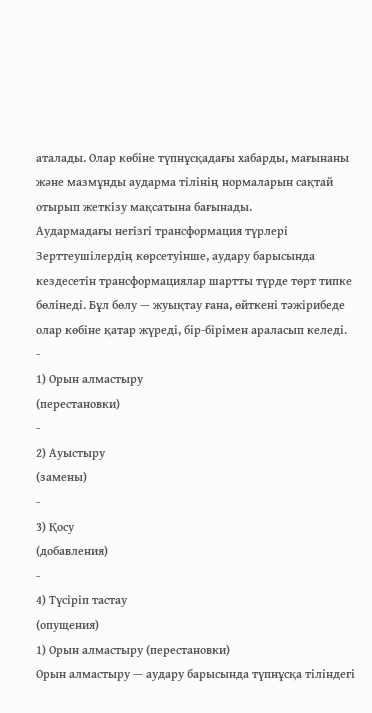аталады. Олар көбіне түпнұсқадағы хабарды, мағынаны және мазмұнды аударма тілінің нормаларын сақтай отырып жеткізу мақсатына бағынады.
Аудармадағы негізгі трансформация түрлері
Зерттеушілердің көрсетуінше, аудару барысында кездесетін трансформациялар шартты түрде төрт типке бөлінеді. Бұл бөлу — жуықтау ғана, өйткені тәжірибеде олар көбіне қатар жүреді, бір-бірімен араласып келеді.
-
1) Орын алмастыру
(перестановки)
-
2) Ауыстыру
(замены)
-
3) Қосу
(добавления)
-
4) Түсіріп тастау
(опущения)
1) Орын алмастыру (перестановки)
Орын алмастыру — аудару барысында түпнұсқа тіліндегі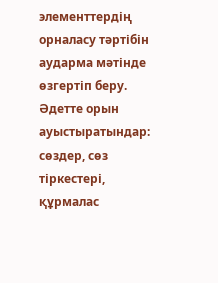элементтердің орналасу тәртібін аударма мәтінде өзгертіп беру. Әдетте орын ауыстыратындар: сөздер, сөз тіркестері, құрмалас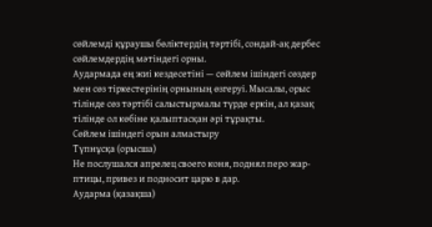сөйлемді құраушы бөліктердің тәртібі, сондай-ақ дербес сөйлемдердің мәтіндегі орны.
Аудармада ең жиі кездесетіні — сөйлем ішіндегі сөздер мен сөз тіркестерінің орнының өзгеруі. Мысалы, орыс тілінде сөз тәртібі салыстырмалы түрде еркін, ал қазақ тілінде ол көбіне қалыптасқан әрі тұрақты.
Сөйлем ішіндегі орын алмастыру
Түпнұсқа (орысша)
Не послушался апрелец своего коня, поднял перо жар-птицы, привез и подносит царю в дар.
Аударма (қазақша)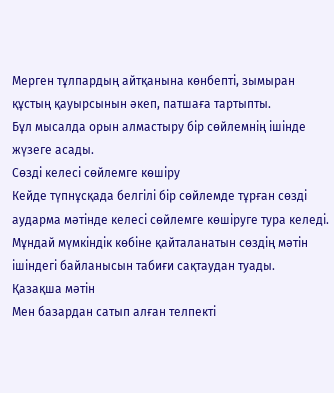Мерген тұлпардың айтқанына көнбепті, зымыран құстың қауырсынын әкеп, патшаға тартыпты.
Бұл мысалда орын алмастыру бір сөйлемнің ішінде жүзеге асады.
Сөзді келесі сөйлемге көшіру
Кейде түпнұсқада белгілі бір сөйлемде тұрған сөзді аударма мәтінде келесі сөйлемге көшіруге тура келеді. Мұндай мүмкіндік көбіне қайталанатын сөздің мәтін ішіндегі байланысын табиғи сақтаудан туады.
Қазақша мәтін
Мен базардан сатып алған телпекті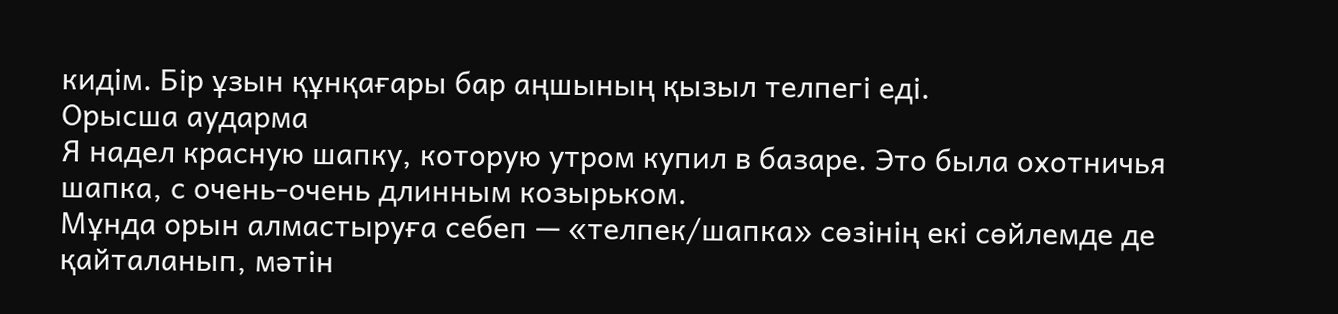кидім. Бір ұзын құнқағары бар аңшының қызыл телпегі еді.
Орысша аударма
Я надел красную шапку, которую утром купил в базаре. Это была охотничья шапка, с очень-очень длинным козырьком.
Мұнда орын алмастыруға себеп — «телпек/шапка» сөзінің екі сөйлемде де қайталанып, мәтін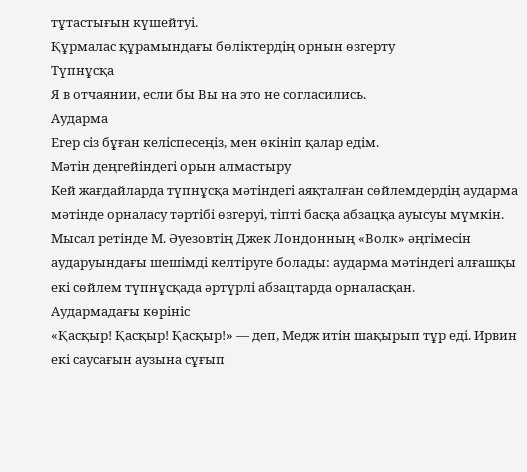тұтастығын күшейтуі.
Құрмалас құрамындағы бөліктердің орнын өзгерту
Түпнұсқа
Я в отчаянии, если бы Вы на это не согласились.
Аударма
Егер сіз бұған келіспесеңіз, мен өкініп қалар едім.
Мәтін деңгейіндегі орын алмастыру
Кей жағдайларда түпнұсқа мәтіндегі аяқталған сөйлемдердің аударма мәтінде орналасу тәртібі өзгеруі, тіпті басқа абзацқа ауысуы мүмкін. Мысал ретінде М. Әуезовтің Джек Лондонның «Волк» әңгімесін аударуындағы шешімді келтіруге болады: аударма мәтіндегі алғашқы екі сөйлем түпнұсқада әртүрлі абзацтарда орналасқан.
Аудармадағы көрініс
«Қасқыр! Қасқыр! Қасқыр!» — деп, Медж итін шақырып тұр еді. Ирвин екі саусағын аузына сұғып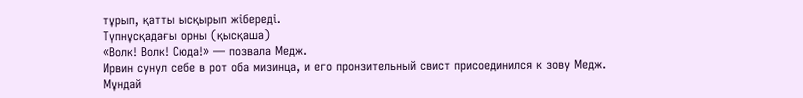тұрып, қатты ысқырып жібереді.
Түпнұсқадағы орны (қысқаша)
«Волк! Волк! Сюда!» — позвала Медж.
Ирвин сунул себе в рот оба мизинца, и его пронзительный свист присоединился к зову Медж.
Мұндай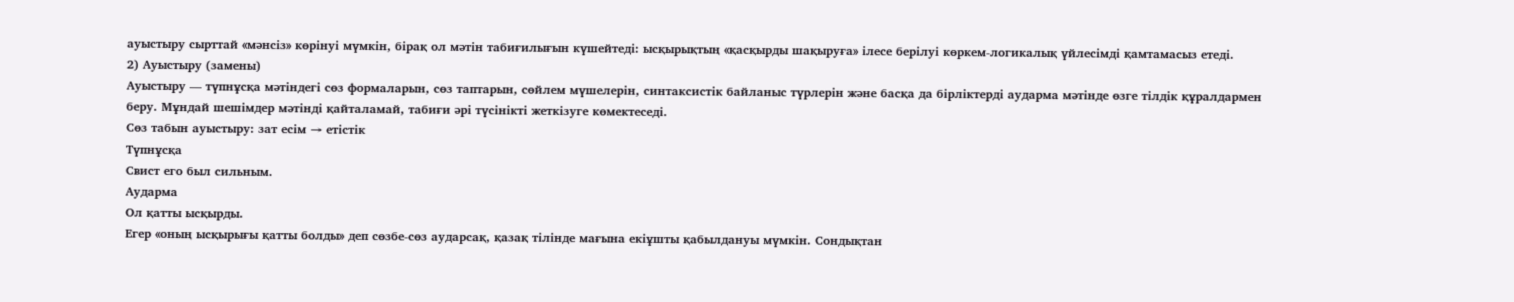ауыстыру сырттай «мәнсіз» көрінуі мүмкін, бірақ ол мәтін табиғилығын күшейтеді: ысқырықтың «қасқырды шақыруға» ілесе берілуі көркем-логикалық үйлесімді қамтамасыз етеді.
2) Ауыстыру (замены)
Ауыстыру — түпнұсқа мәтіндегі сөз формаларын, сөз таптарын, сөйлем мүшелерін, синтаксистік байланыс түрлерін және басқа да бірліктерді аударма мәтінде өзге тілдік құралдармен беру. Мұндай шешімдер мәтінді қайталамай, табиғи әрі түсінікті жеткізуге көмектеседі.
Сөз табын ауыстыру: зат есім → етістік
Түпнұсқа
Свист его был сильным.
Аударма
Ол қатты ысқырды.
Егер «оның ысқырығы қатты болды» деп сөзбе-сөз аударсақ, қазақ тілінде мағына екіұшты қабылдануы мүмкін. Сондықтан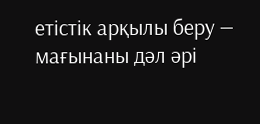етістік арқылы беру — мағынаны дәл әрі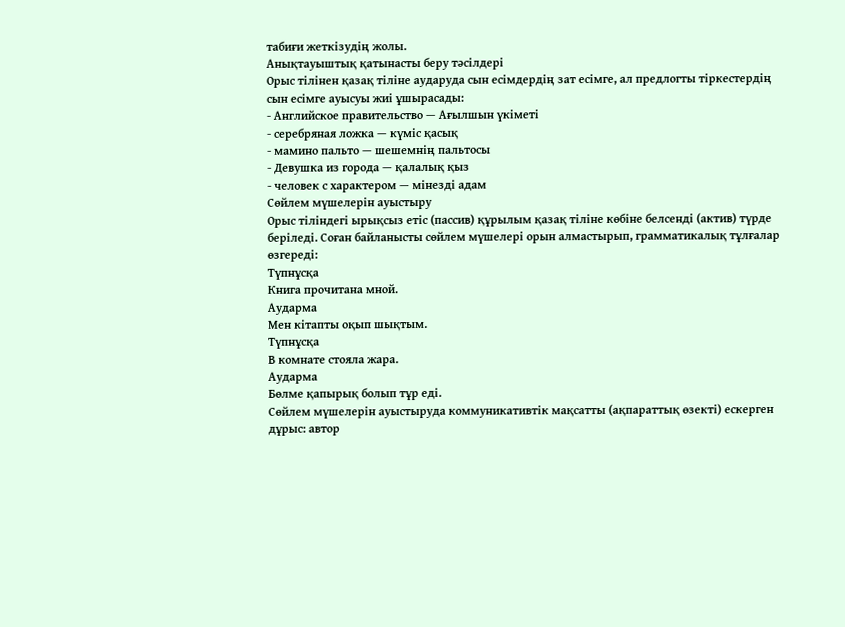табиғи жеткізудің жолы.
Анықтауыштық қатынасты беру тәсілдері
Орыс тілінен қазақ тіліне аударуда сын есімдердің зат есімге, ал предлогты тіркестердің сын есімге ауысуы жиі ұшырасады:
- Английское правительство — Ағылшын үкіметі
- серебряная ложка — күміс қасық
- мамино пальто — шешемнің пальтосы
- Девушка из города — қалалық қыз
- человек с характером — мінезді адам
Сөйлем мүшелерін ауыстыру
Орыс тіліндегі ырықсыз етіс (пассив) құрылым қазақ тіліне көбіне белсенді (актив) түрде беріледі. Соған байланысты сөйлем мүшелері орын алмастырып, грамматикалық тұлғалар өзгереді:
Түпнұсқа
Книга прочитана мной.
Аударма
Мен кітапты оқып шықтым.
Түпнұсқа
В комнате стояла жара.
Аударма
Бөлме қапырық болып тұр еді.
Сөйлем мүшелерін ауыстыруда коммуникативтік мақсатты (ақпараттық өзекті) ескерген дұрыс: автор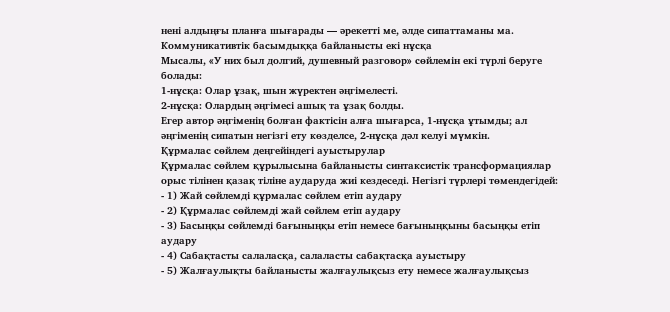нені алдыңғы планға шығарады — әрекетті ме, әлде сипаттаманы ма.
Коммуникативтік басымдыққа байланысты екі нұсқа
Мысалы, «У них был долгий, душевный разговор» сөйлемін екі түрлі беруге болады:
1-нұсқа: Олар ұзақ, шын жүректен әңгімелесті.
2-нұсқа: Олардың әңгімесі ашық та ұзақ болды.
Егер автор әңгіменің болған фактісін алға шығарса, 1-нұсқа ұтымды; ал әңгіменің сипатын негізгі ету көзделсе, 2-нұсқа дәл келуі мүмкін.
Құрмалас сөйлем деңгейіндегі ауыстырулар
Құрмалас сөйлем құрылысына байланысты синтаксистік трансформациялар орыс тілінен қазақ тіліне аударуда жиі кездеседі. Негізгі түрлері төмендегідей:
- 1) Жай сөйлемді құрмалас сөйлем етіп аудару
- 2) Құрмалас сөйлемді жай сөйлем етіп аудару
- 3) Басыңқы сөйлемді бағыныңқы етіп немесе бағыныңқыны басыңқы етіп аудару
- 4) Сабақтасты салаласқа, салаласты сабақтасқа ауыстыру
- 5) Жалғаулықты байланысты жалғаулықсыз ету немесе жалғаулықсыз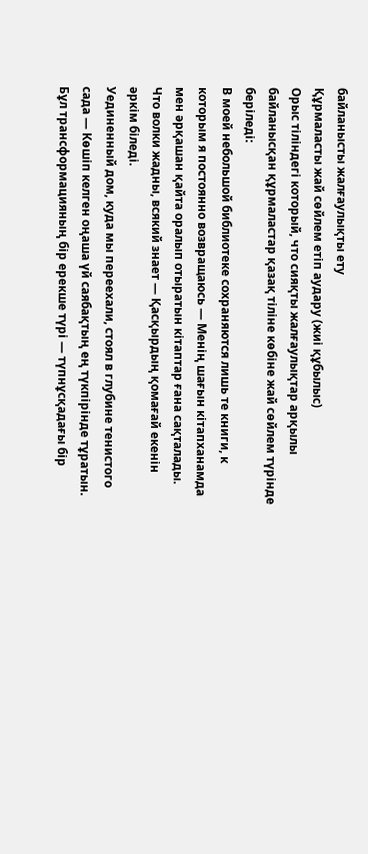байланысты жалғаулықты ету
Құрмаласты жай сөйлем етіп аудару (жиі құбылыс)
Орыс тіліндегі который, что сияқты жалғаулықтар арқылы байланысқан құрмаластар қазақ тіліне көбіне жай сөйлем түрінде беріледі:
В моей небольшой библиотеке сохраняются лишь те книги, к которым я постоянно возвращаюсь — Менің шағын кітапханамда мен әрқашан қайта оралып отыратын кітаптар ғана сақталады.
Что волки жадны, всякий знает — Қасқырдың қомағай екенін әркім біледі.
Уединенный дом, куда мы переехали, стоял в глубине тенистого сада — Көшіп келген оңаша үй саябақтың ең түкпірінде тұратын.
Бұл трансформацияның бір ерекше түрі — түпнұсқадағы бір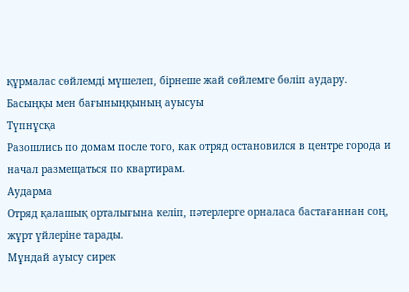құрмалас сөйлемді мүшелеп, бірнеше жай сөйлемге бөліп аудару.
Басыңқы мен бағыныңқының ауысуы
Түпнұсқа
Разошлись по домам после того, как отряд остановился в центре города и начал размещаться по квартирам.
Аударма
Отряд қалашық орталығына келіп, пәтерлерге орналаса бастағаннан соң, жұрт үйлеріне тарады.
Мұндай ауысу сирек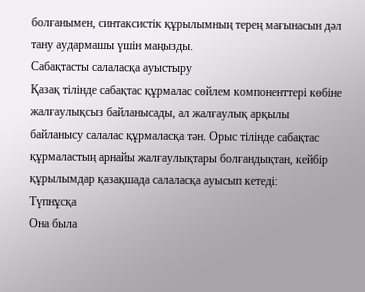болғанымен, синтаксистік құрылымның терең мағынасын дәл тану аудармашы үшін маңызды.
Сабақтасты салаласқа ауыстыру
Қазақ тілінде сабақтас құрмалас сөйлем компоненттері көбіне жалғаулықсыз байланысады, ал жалғаулық арқылы байланысу салалас құрмаласқа тән. Орыс тілінде сабақтас құрмаластың арнайы жалғаулықтары болғандықтан, кейбір құрылымдар қазақшада салаласқа ауысып кетеді:
Түпнұсқа
Она была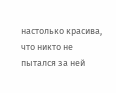настолько красива, что никто не пытался за ней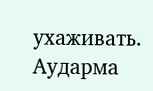ухаживать.
Аударма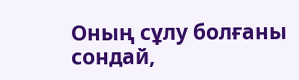Оның сұлу болғаны сондай,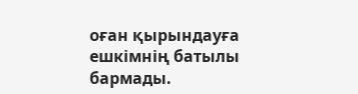оған қырындауға ешкімнің батылы бармады.